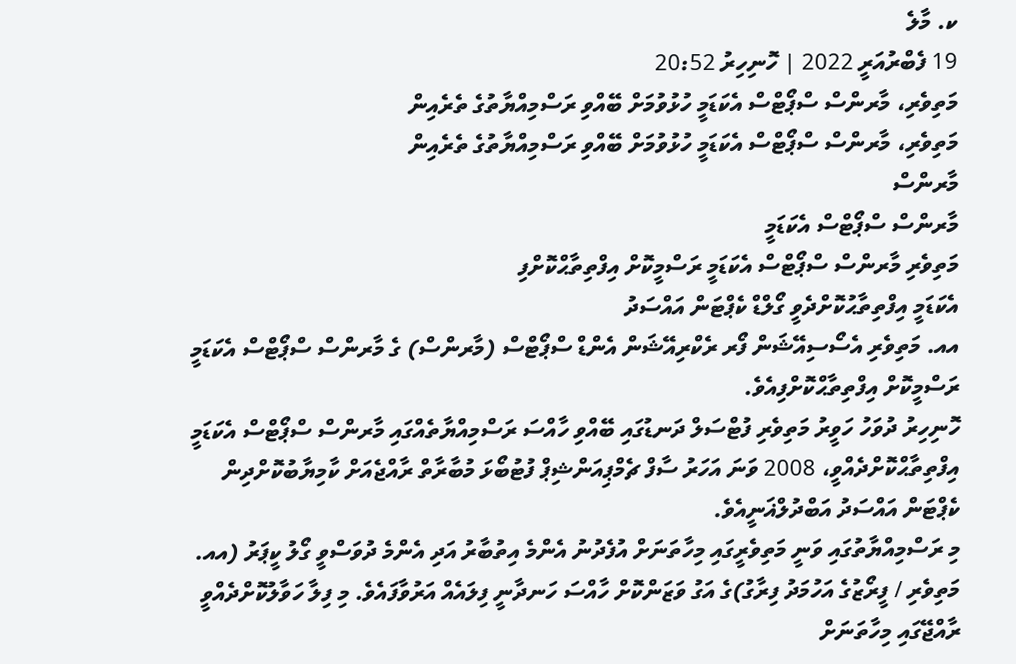ކ. މާލެ
19 ފެބްރުއަރީ 2022 | ހޮނިހިރު 20:52
މަތިވެރި، މާރންސް ސްޕޯޓްސް އެކަޑަމީ ހުޅުވުމަށް ބޭއްވި ރަސްމިއްޔާތުގެ ތެރެއިން
މަތިވެރި، މާރންސް ސްޕޯޓްސް އެކަޑަމީ ހުޅުވުމަށް ބޭއްވި ރަސްމިއްޔާތުގެ ތެރެއިން
މާރންސް
މާރންސް ސްޕޯޓްސް އެކަޑަމީ
މަތިވެރި މާރންސް ސްޕޯޓްސް އެކަޑަމީ ރަސްމީކޮށް އިފްތިތާޙްކޮށްފި
އެކަޑަމީ އިފްތިތާޙުކޮށްދެވީ ގޯލްޑް ކެޕްޓަން އައްސަދު
އއ. މަތިވެރި އެސޯސިއޭޝަން ފޯރ ރެކްރިއޭޝަން އެންޑް ސްޕޯޓްސް (މާރންސް) ގެ މާރންސް ސްޕޯޓްސް އެކަޑަމީ ރަސްމީކޮށް އިފްތިތާޙްކޮށްފިއެވެ.
ހޮނިހިރު ދުވަހު ހަވީރު މަތިވެރި ފުޓްސަލް ދަނޑުގައި ބޭއްވި ހާއްސަ ރަސްމިއްޔާތެއްގައި މާރންސް ސްޕޯޓްސް އެކަޑަމީ އިފްތިތާޙްކޮށްދެއްވީ، 2008 ވަނަ އަހަރު ސާފް ޗެމްޕިއަންޝިޕް ފުޓުބޯޅަ މުބާރާތް ރާއްޖެއަށް ކާމިޔާބުކޮށްދިން ކެޕްޓަން އައްސަދު އަބްދުލްޣަނީއެވެ.
މި ރަސްމިއްޔާތުގައި ވަނީ މަތިވެރީގައި މިހާތަނަށް އުފެދުނު އެންމެ އިތުބާރު އަދި އެންމެ ދުވަސްވީ ގޯލު ކީޕަރު (އއ. މަތިވެރި / ފީރޯޒުގެ އަހުމަދު ފިރާގު)ގެ އަގު ވަޒަންކޮށް ހާއްސަ ހަނދާނީ ފިލައެއް އަރުވާފައެވެ. މި ފިލާ ހަވާލުކޮށްދެއްވީ ރާއްޖޭގައި މިހާތަނަށް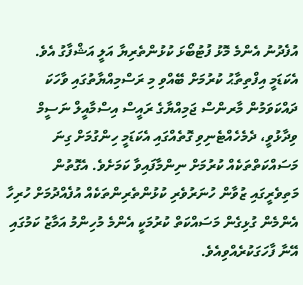އުފެދުނު އެންމެ މޮޅު ފުޓުބޯޅަ ކުޅުންތެރިޔާ އަލީ އަޝްފާގު އެވެ.
އެކަޑަމީ އިފްތިތާޙު ކުރުމަށް ބޭއްވި މި ރަސްމިއްޔާތުގައި ވާހަކަ ދައްކަވަމުން މާރންސް ޖަމިއްޔާގެ ރައީސް އިސްމާއީލް ނަސީމް ވިދާޅުވީ، ދެމެހެއްޓެނިވި ގޮތެއްގައި އެކަޑަމީ ހިންގުމަށް ގިނަ މަސައްކަތްތަކެއް ކުރުމަށް ނިންމާފައިވާ ކަމަށެވެ. އެގޮތުން މަތިވެރީގައި ޒުވާން ހުނަރުވެރި ކުޅުންތެރިންތަކެއް އުފެއްދުމަށް ހުރިހާ އެންމެން ގުޅިގެން މަސައްކަތް ކުރުމަކީ އެންމެ މުހިންމު އަމާޒު ކަމުގައި އޭނާ ފާހަގަކުރެއްވިއެވެ.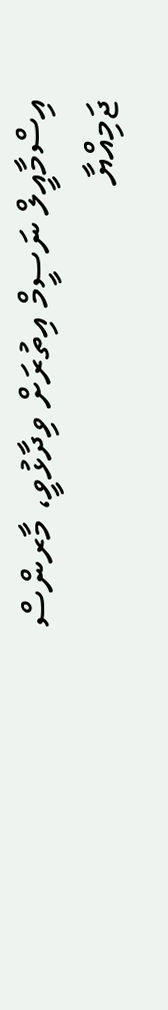އިސްމާއީލް ނަސީމް އިތުރަށް ވިދާޅުވީ، މާރންސް ޖަމިއްޔާ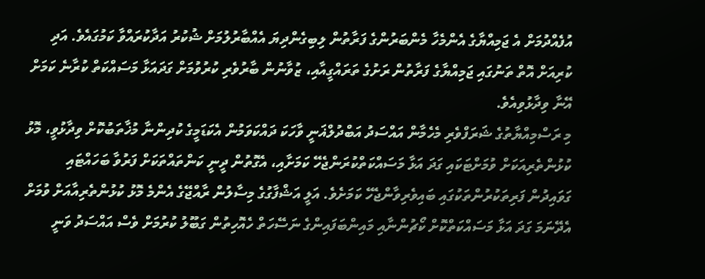އުފެއްދުމަށް އެ ޖަމިއްޔާގެ އެންމެހާ މެންބަރުންގެ ފަރާތުން ލިބިގެންދިޔަ އެއްބާރުލުމަށް ޝުކުރު އަދާކުރައްވާ ކަމުގައެވެ. އަދި ކުރިއަށް އޮތް ތަނުގައި ޖަމިއްޔާގެ ފަރާތުން ރަށުގެ ތަރައްގީއާއި، ޒުވާނުން ބާރުވެރި ކުރުވުމަށް ގަދައަޅާ މަސައްކަތް ކުރާނެ ކަމަށް އޭނާ ވިދާޅުވިއެވެ.
މި ރަސްމިއްޔާތުގެ ޝަރަފްވެރި މެހެމާން އައްސަދު އަބްދުލްޣަނީ ވާހަކަ ދައްކަވަމުން އެކަޑަމީގެ ކުދިންނާ މުޚާތަބުކޮށް ވިދާޅުވީ، މޮޅު ކުޅުންތެރިއަކަށް ވުމަށްޓަކައި ގަދަ އަޅާ މަސައްކަތްކުރަންޖެހޭ ކަމަށާއި، އެގޮތުން ދީނީ ކަންތައްތަކަށް ފަރުވާ ބަހައްޓައި ގަވައިދުން ފަރިތަކުރުންތަކުގައި ބައިވެރިވާންޖެހޭ ކަމަށެވެ. އަލީ އަޝްފާގުގެ މިސާލުން ރާއްޖޭގެ އެންމެ މޮޅު ކުޅުންތެރިއާއަށް ވުމަށް އެދޭނަމަ ގަދަ އަޅާ މަސައްކަތްކޮށް ކޯޗުންނާއި މައިންބަފައިންގެ ނަސޭހަތް ހެއޮހިތުން ގަބޫލު ކުރުމަށް ވެސް އައްސަދު ވަނީ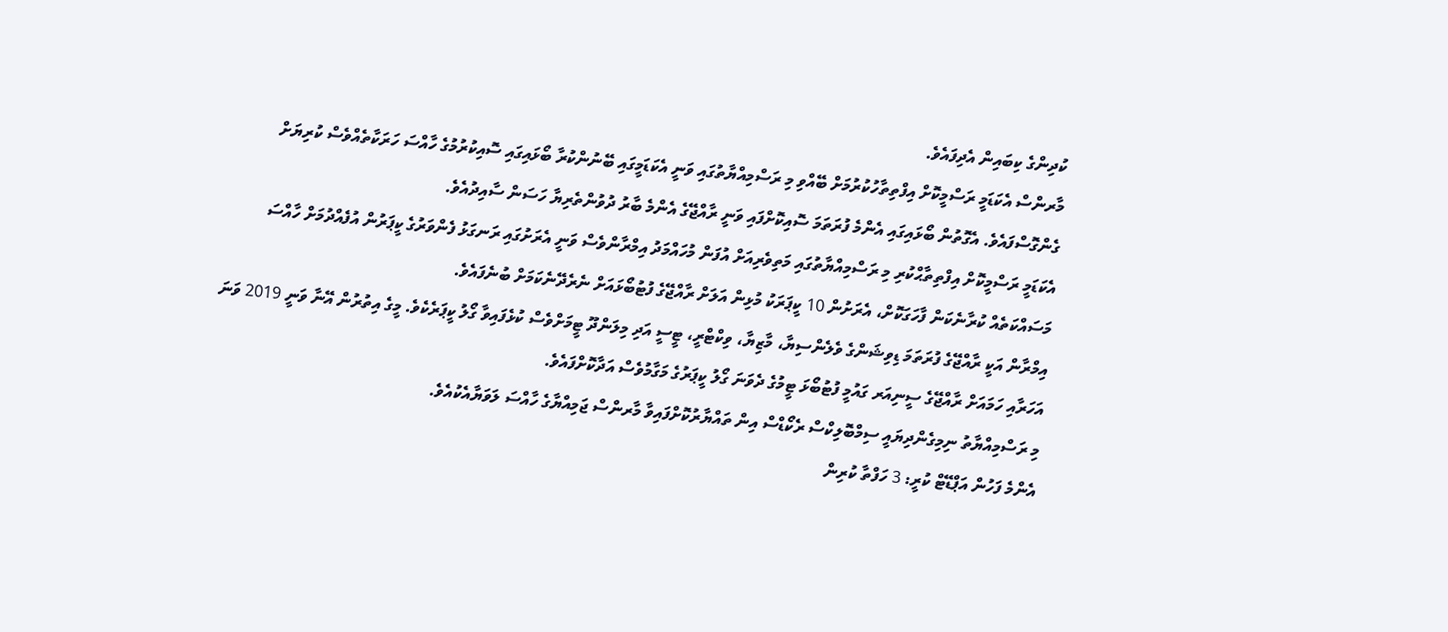ކުދިންގެ ކިބައިން އެދިފައެވެ.
މާރންސް އެކަޑަމީ ރަސްމީކޮށް އިފްތިތާހުކުރުމަށް ބޭއްވި މި ރަސްމިއްޔާތުގައި ވަނީ އެކަޑަމީގައި ބޭނުންކުރާ ބޯޅައިގައި ސޮއިކުރުމުގެ ހާއްސަ ހަރަކާތެއްވެސް ކުރިޔަށް ގެންގޮސްފައެވެ. އެގޮތުން ބޯޅައިގައި އެންމެ ފުރަތަމަ ސޮއިކޮށްފައި ވަނީ ރާއްޖޭގެ އެންމެ ބާރު ދުވުންތެރިޔާ ހަސަން ސާއިދުއެވެ.
އެކަޑަމީ ރަސްމީކޮށް އިފްތިތާޙްކުރި މި ރަސްމިއްޔާތުގައި މަތިވެރިއަށް އުފަން މުހައްމަދު އިމްރާންވެސް ވަނީ އެރަށުގައި ރަނގަޅު ފެންވަރުގެ ކީޕަރުން އުފެއްދުމަށް ހާއްސަ މަސައްކަތެއް ކުރާނެކަން ފާހަގަކޮށް، އެރަށުން 10 ކީޕަރަކު މުޅިން އަލަށް ރާއްޖޭގެ ފުޓުބޯޅައަށް ނެރެދޭނެކަމަށް ބުނެފައެވެ.
އިމްރާން އަކީ ރާއްޖޭގެ ފުރަތަމަ ޑިވިޝަންގެ ވެލެންސިޔާ، މާޒިޔާ، ވިކްޓްރީ، ޓީސީ އަދި މިލަންދޫ ޓީމަށްވެސް ކުޅެފައިވާ ގޯލު ކީޕަރެކެވެ. މީގެ އިތުރުން އޭނާ ވަނީ 2019 ވަނަ އަހަރާއި ހަމައަށް ރާއްޖޭގެ ސީނިއަރ ގައުމީ ފުޓުބޯޅަ ޓީމުގެ ދެވަނަ ގޯލު ކީޕަރުގެ މަގާމުވެސް އަދާކޮށްފައެވެ.
މި ރަސްމިއްޔާތު ނިމިގެންދިޔައީ ސިމްބޮލިކްސް ރެކޯޑްސް އިން ތައްޔާރުކޮށްފައިވާ މާރންސް ޖަމިއްޔާގެ ހާއްސަ ލަވަޔާއެކުއެވެ.
އެންމެ ފަހުން އަޕްޑޭޓް ކުރީ: 3 ހަފްތާ ކުރިން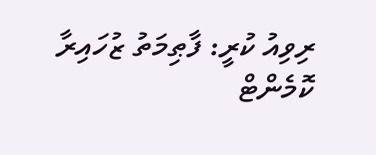ރިވިއު ކުރީ: ފާޠިމަތު ޒުހައިރާ
ކޮމެންޓް